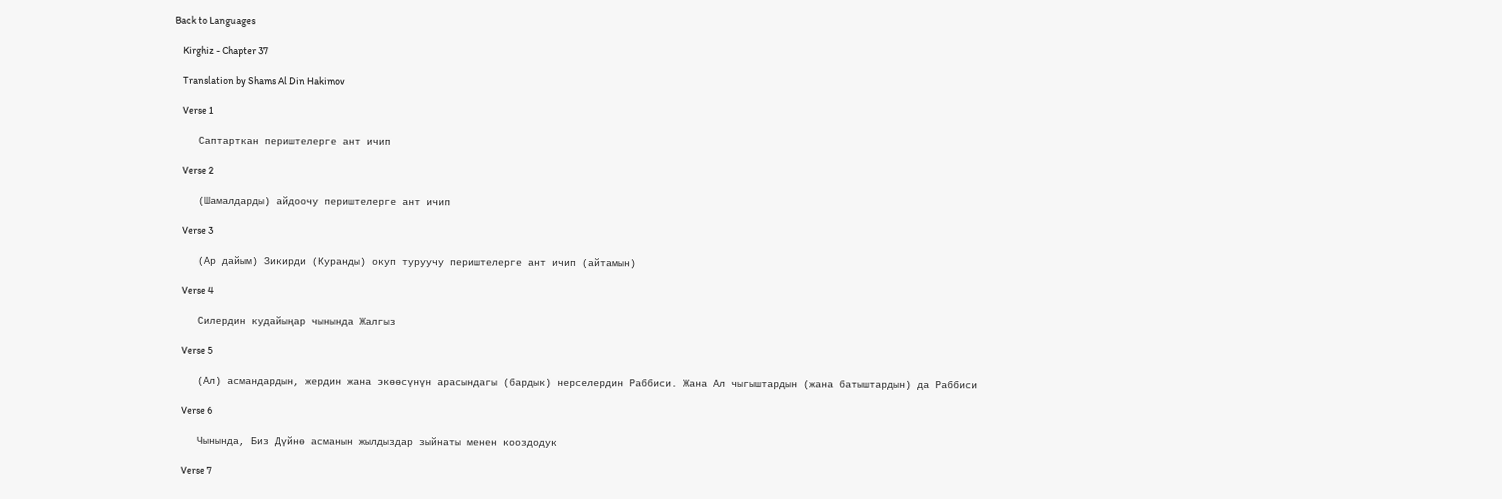Back to Languages

    Kirghiz - Chapter 37

    Translation by Shams Al Din Hakimov

    Verse 1

    Саптарткан периштелерге ант ичип

    Verse 2

    (Шамалдарды) айдоочу периштелерге ант ичип

    Verse 3

    (Ар дайым) Зикирди (Куранды) окуп туруучу периштелерге ант ичип (айтамын)

    Verse 4

    Силердин кудайыңар чынында Жалгыз

    Verse 5

    (Ал) асмандардын, жердин жана экөөсүнүн арасындагы (бардык) нерселердин Раббиси. Жана Ал чыгыштардын (жана батыштардын) да Раббиси

    Verse 6

    Чынында, Биз Дүйнө асманын жылдыздар зыйнаты менен кооздодук

    Verse 7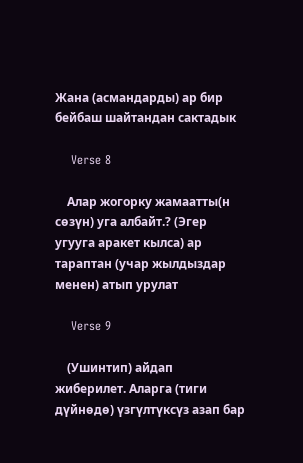Жана (асмандарды) ар бир бейбаш шайтандан сактадык

    Verse 8

    Алар жогорку жамаатты(н сөзүн) уга албайт.? (Эгер угууга аракет кылса) ар тараптан (учар жылдыздар менен) атып урулат

    Verse 9

    (Ушинтип) айдап жиберилет. Аларга (тиги дүйнөдө) үзгүлтүксүз азап бар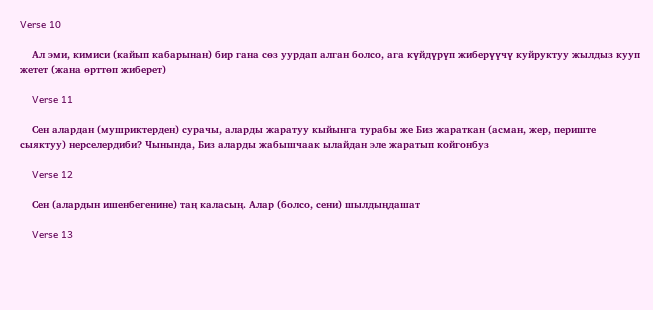Verse 10

    Ал эми, кимиси (кайып кабарынан) бир гана сөз уурдап алган болсо, ага күйдүрүп жиберүүчү куйруктуу жылдыз кууп жетет (жана өрттөп жиберет)

    Verse 11

    Сен алардан (мушриктерден) сурачы, аларды жаратуу кыйынга турабы же Биз жараткан (асман, жер, периште сыяктуу) нерселердиби? Чынында, Биз аларды жабышчаак ылайдан эле жаратып койгонбуз

    Verse 12

    Сен (алардын ишенбегенине) таң каласың. Алар (болсо, сени) шылдыңдашат

    Verse 13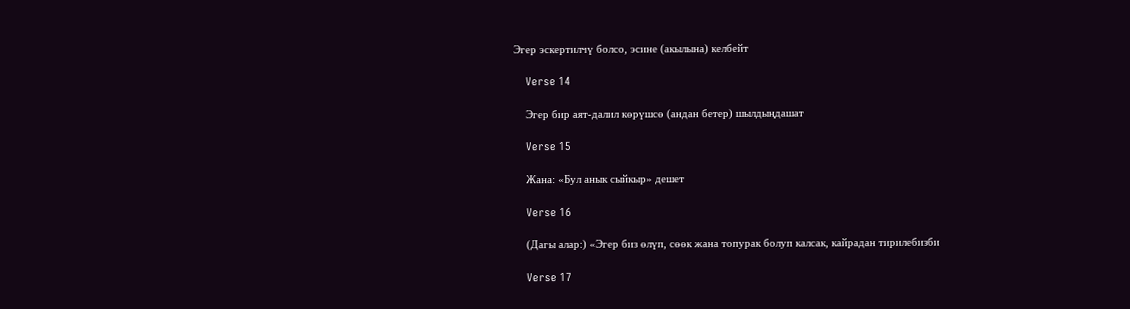Эгер эскертилчү болсо, эсине (акылына) келбейт

    Verse 14

    Эгер бир аят-далил көрүшсө (андан бетер) шылдыңдашат

    Verse 15

    Жана: «Бул анык сыйкыр» дешет

    Verse 16

    (Дагы алар:) «Эгер биз өлүп, сөөк жана топурак болуп калсак, кайрадан тирилебизби

    Verse 17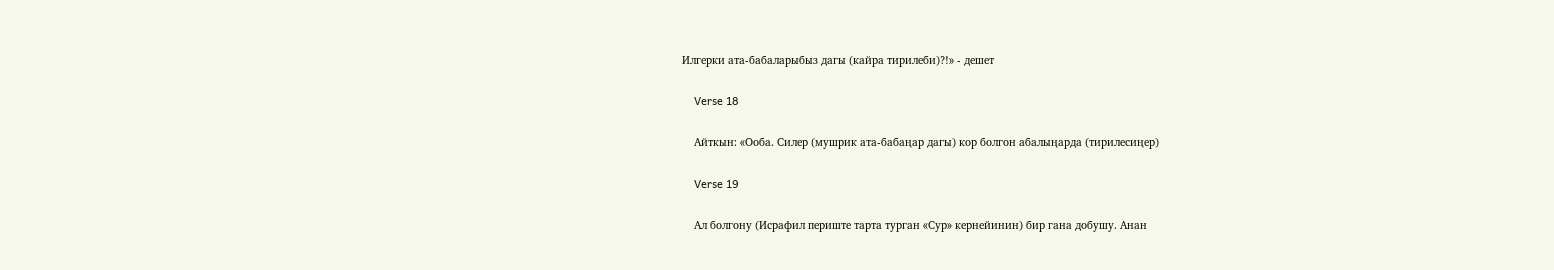Илгерки ата-бабаларыбыз дагы (кайра тирилеби)?!» - дешет

    Verse 18

    Айткын: «Ооба. Силер (мушрик ата-бабаңар дагы) кор болгон абалыңарда (тирилесиңер)

    Verse 19

    Ал болгону (Исрафил периште тарта турган «Сур» кернейинин) бир гана добушу. Анан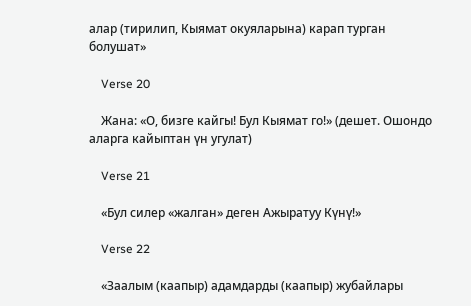алар (тирилип, Кыямат окуяларына) карап турган болушат»

    Verse 20

    Жана: «О, бизге кайгы! Бул Кыямат го!» (дешет. Ошондо аларга кайыптан үн угулат)

    Verse 21

    «Бул силер «жалган» деген Ажыратуу Күнү!»

    Verse 22

    «Заалым (каапыр) адамдарды (каапыр) жубайлары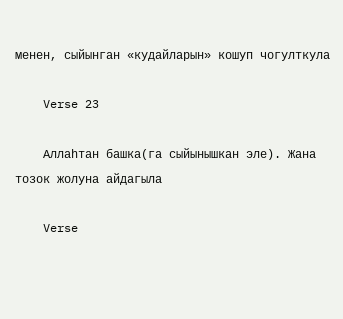менен, сыйынган «кудайларын» кошуп чогулткула

    Verse 23

    Аллаһтан башка(га сыйынышкан эле). Жана тозок жолуна айдагыла

    Verse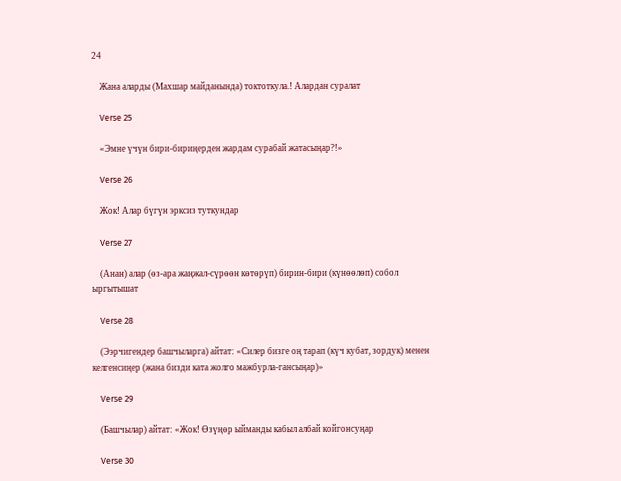24

    Жана аларды (Махшар майданында) токтоткула.! Алардан суралат

    Verse 25

    «Эмне үчүн бири-бириңерден жардам сурабай жатасыңар?!»

    Verse 26

    Жок! Алар бүгүн эрксиз туткундар

    Verse 27

    (Анан) алар (өз-ара жаңжал-сүрөөн көтөрүп) бирин-бири (күнөөлөп) собол ыргытышат

    Verse 28

    (Ээрчигендер башчыларга) айтат: «Силер бизге оң тарап (күч кубат, зордук) менен келгенсиңер (жана бизди ката жолго мажбурла-гансыңар)»

    Verse 29

    (Башчылар) айтат: «Жок! Өзүңөр ыйманды кабыл албай койгонсуңар

    Verse 30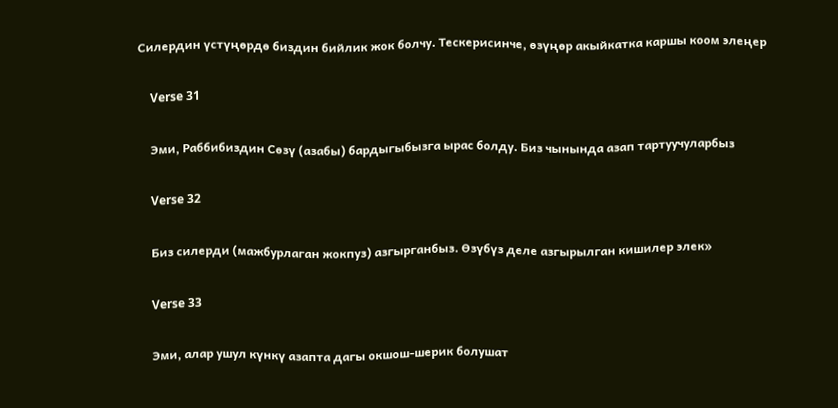Силердин үстүңөрдө биздин бийлик жок болчу. Тескерисинче, өзүңөр акыйкатка каршы коом элеңер

    Verse 31

    Эми, Раббибиздин Сөзү (азабы) бардыгыбызга ырас болду. Биз чынында азап тартуучуларбыз

    Verse 32

    Биз силерди (мажбурлаган жокпуз) азгырганбыз. Өзүбүз деле азгырылган кишилер элек»

    Verse 33

    Эми, алар ушул күнкү азапта дагы окшош-шерик болушат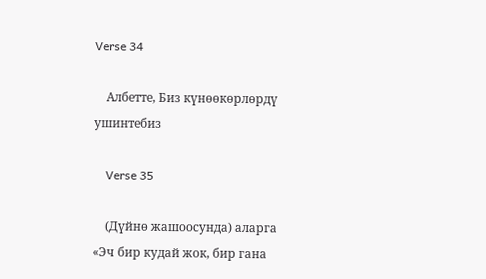Verse 34

    Албетте, Биз күнөөкөрлөрдү ушинтебиз

    Verse 35

    (Дүйнө жашоосунда) аларга «Эч бир кудай жок, бир гана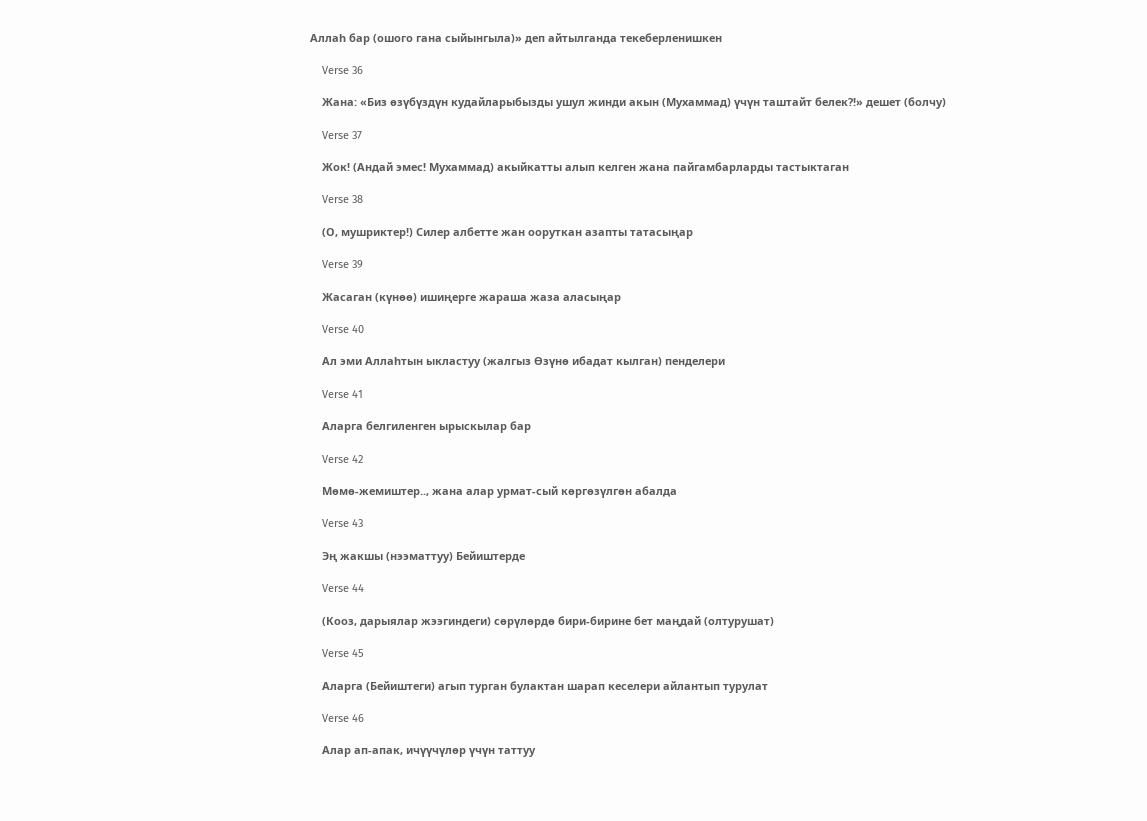Аллаһ бар (ошого гана сыйынгыла)» деп айтылганда текеберленишкен

    Verse 36

    Жана: «Биз өзүбүздүн кудайларыбызды ушул жинди акын (Мухаммад) үчүн таштайт белек?!» дешет (болчу)

    Verse 37

    Жок! (Андай эмес! Мухаммад) акыйкатты алып келген жана пайгамбарларды тастыктаган

    Verse 38

    (О, мушриктер!) Силер албетте жан ооруткан азапты татасыңар

    Verse 39

    Жасаган (күнөө) ишиңерге жараша жаза аласыңар

    Verse 40

    Ал эми Аллаһтын ыкластуу (жалгыз Өзүнө ибадат кылган) пенделери

    Verse 41

    Аларга белгиленген ырыскылар бар

    Verse 42

    Мөмө-жемиштер.., жана алар урмат-сый көргөзүлгөн абалда

    Verse 43

    Эң жакшы (нээматтуу) Бейиштерде

    Verse 44

    (Кооз, дарыялар жээгиндеги) сөрүлөрдө бири-бирине бет маңдай (олтурушат)

    Verse 45

    Аларга (Бейиштеги) агып турган булактан шарап кеселери айлантып турулат

    Verse 46

    Алар ап-апак, ичүүчүлөр үчүн таттуу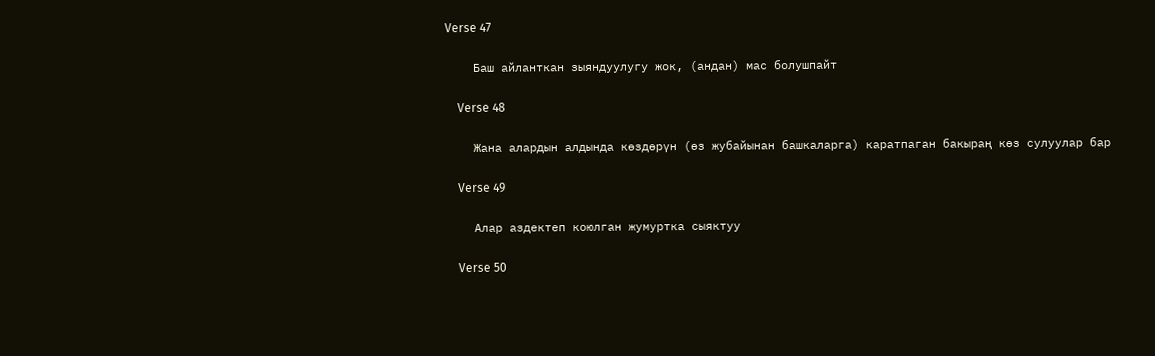Verse 47

    Баш айланткан зыяндуулугу жок, (андан) мас болушпайт

    Verse 48

    Жана алардын алдында көздөрүн (өз жубайынан башкаларга) каратпаган бакыраң көз сулуулар бар

    Verse 49

    Алар аздектеп коюлган жумуртка сыяктуу

    Verse 50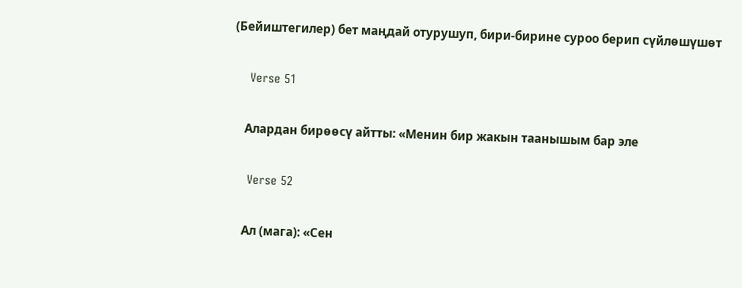(Бейиштегилер) бет маңдай отурушуп, бири-бирине суроо берип сүйлөшүшөт

    Verse 51

    Алардан бирөөсү айтты: «Менин бир жакын таанышым бар эле

    Verse 52

    Ал (мага): «Сен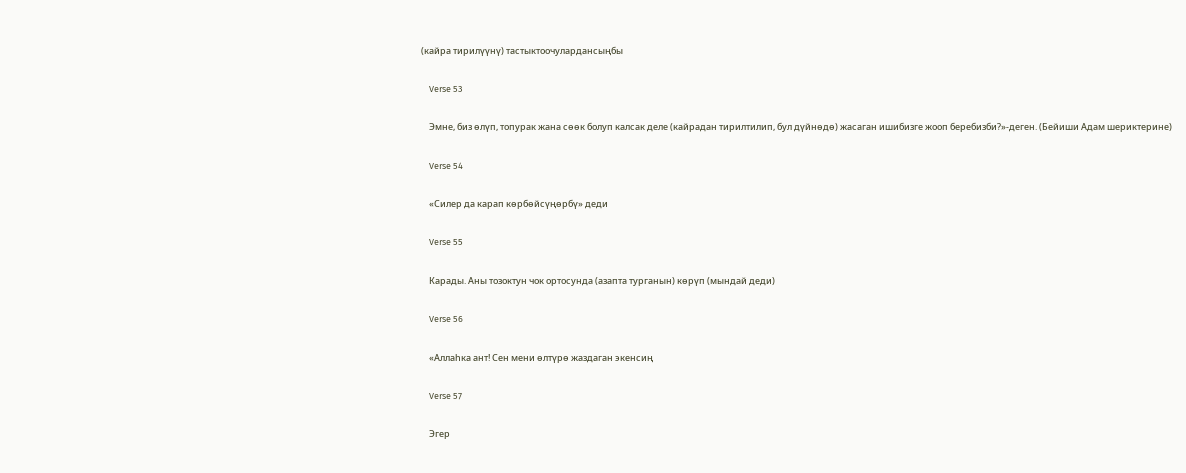(кайра тирилүүнү) тастыктоочулардансыңбы

    Verse 53

    Эмне, биз өлүп, топурак жана сөөк болуп калсак деле (кайрадан тирилтилип, бул дүйнөдө) жасаган ишибизге жооп беребизби?»-деген. (Бейиши Адам шериктерине)

    Verse 54

    «Силер да карап көрбөйсүңөрбү» деди

    Verse 55

    Карады. Аны тозоктун чок ортосунда (азапта турганын) көрүп (мындай деди)

    Verse 56

    «Аллаһка ант! Сен мени өлтүрө жаздаган экенсиң

    Verse 57

    Эгер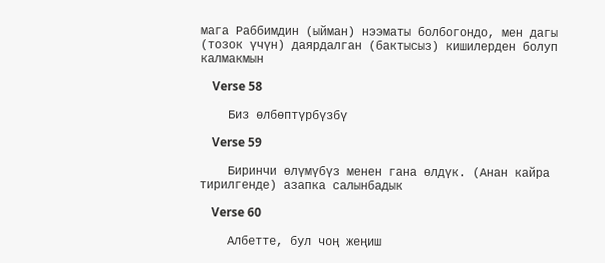мага Раббимдин (ыйман) нээматы болбогондо, мен дагы (тозок үчүн) даярдалган (бактысыз) кишилерден болуп калмакмын

    Verse 58

    Биз өлбөптүрбүзбү

    Verse 59

    Биринчи өлүмүбүз менен гана өлдүк. (Анан кайра тирилгенде) азапка салынбадык

    Verse 60

    Албетте, бул чоң жеңиш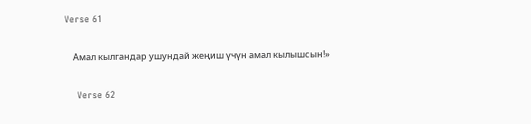Verse 61

    Амал кылгандар ушундай жеңиш үчүн амал кылышсын!»

    Verse 62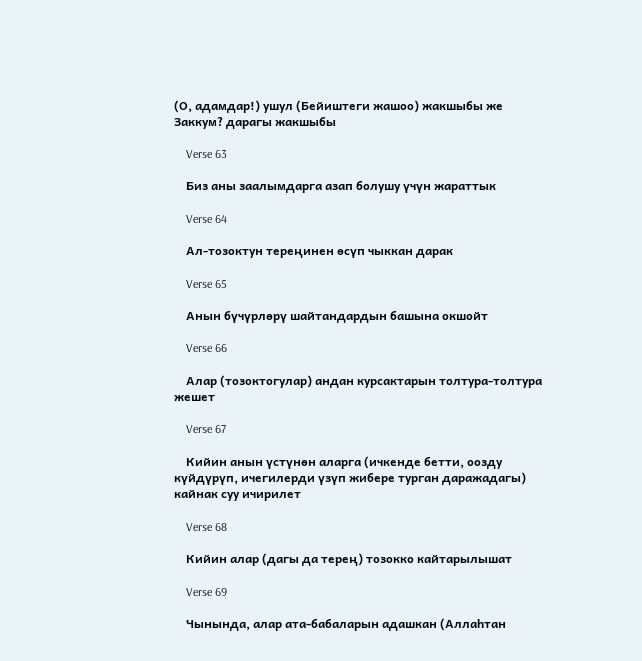(О, адамдар!) ушул (Бейиштеги жашоо) жакшыбы же Заккум? дарагы жакшыбы

    Verse 63

    Биз аны заалымдарга азап болушу үчүн жараттык

    Verse 64

    Ал-тозоктун тереңинен өсүп чыккан дарак

    Verse 65

    Анын бүчүрлөрү шайтандардын башына окшойт

    Verse 66

    Алар (тозоктогулар) андан курсактарын толтура-толтура жешет

    Verse 67

    Кийин анын үстүнөн аларга (ичкенде бетти, оозду күйдүрүп, ичегилерди үзүп жибере турган даражадагы) кайнак суу ичирилет

    Verse 68

    Кийин алар (дагы да терең) тозокко кайтарылышат

    Verse 69

    Чынында, алар ата-бабаларын адашкан (Аллаһтан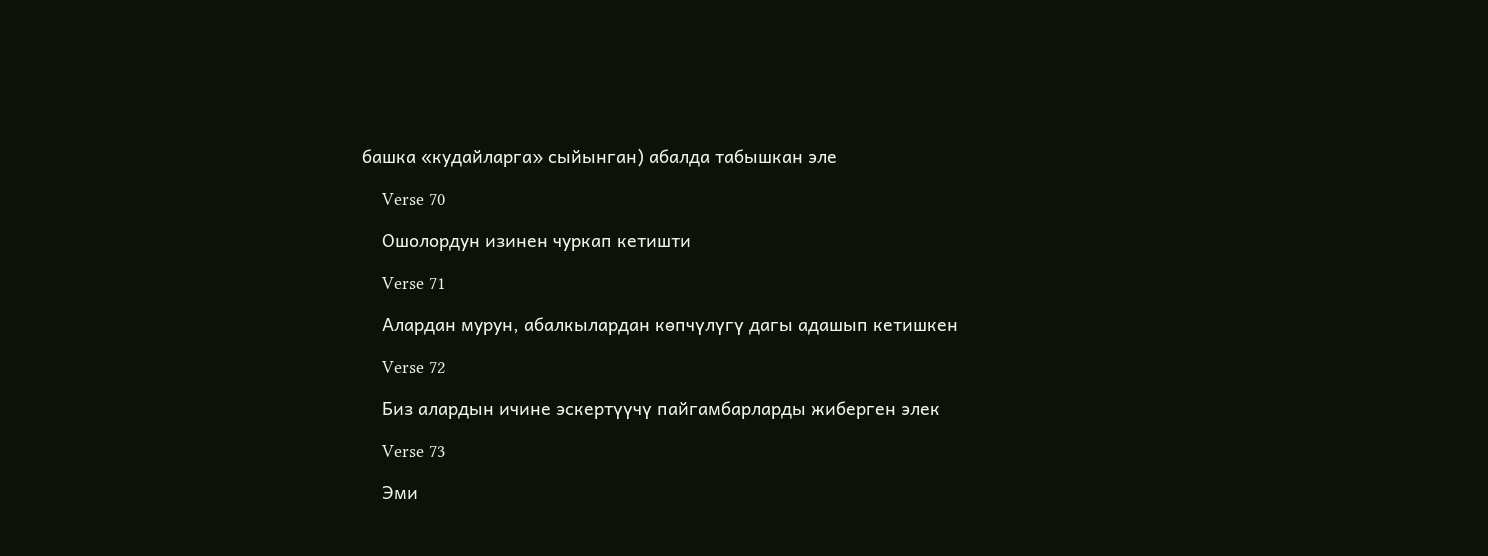башка «кудайларга» сыйынган) абалда табышкан эле

    Verse 70

    Ошолордун изинен чуркап кетишти

    Verse 71

    Алардан мурун, абалкылардан көпчүлүгү дагы адашып кетишкен

    Verse 72

    Биз алардын ичине эскертүүчү пайгамбарларды жиберген элек

    Verse 73

    Эми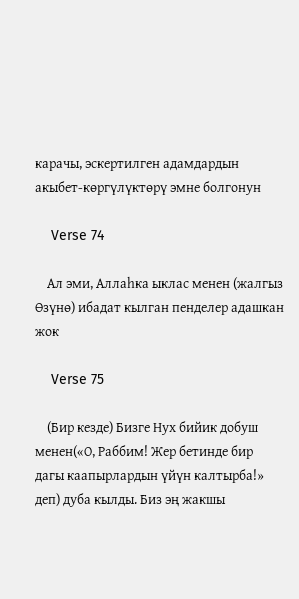карачы, эскертилген адамдардын акыбет-көргүлүктөрү эмне болгонун

    Verse 74

    Ал эми, Аллаһка ыклас менен (жалгыз Өзүнө) ибадат кылган пенделер адашкан жок

    Verse 75

    (Бир кезде) Бизге Нух бийик добуш менен(«О, Раббим! Жер бетинде бир дагы каапырлардын үйүн калтырба!» деп) дуба кылды. Биз эң жакшы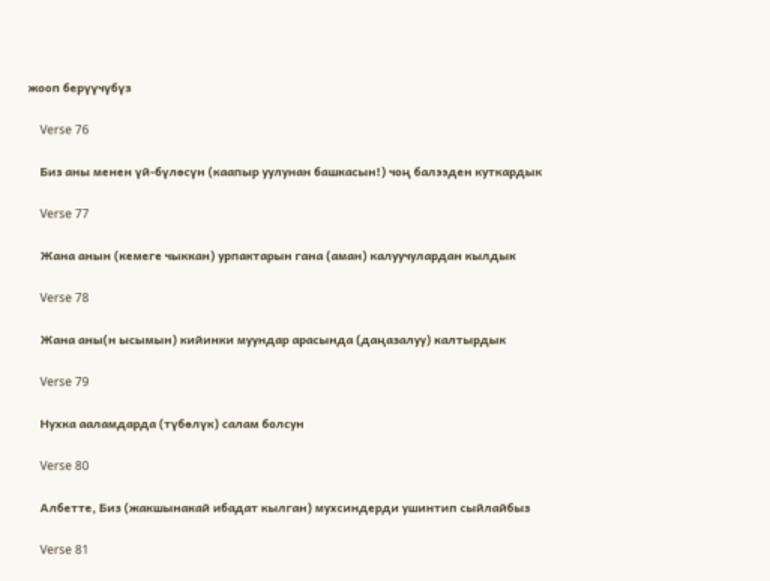жооп берүүчүбүз

    Verse 76

    Биз аны менен үй-бүлөсүн (каапыр уулунан башкасын!) чоң балээден куткардык

    Verse 77

    Жана анын (кемеге чыккан) урпактарын гана (аман) калуучулардан кылдык

    Verse 78

    Жана аны(н ысымын) кийинки муундар арасында (даңазалуу) калтырдык

    Verse 79

    Нухка ааламдарда (түбөлүк) салам болсун

    Verse 80

    Албетте, Биз (жакшынакай ибадат кылган) мухсиндерди ушинтип сыйлайбыз

    Verse 81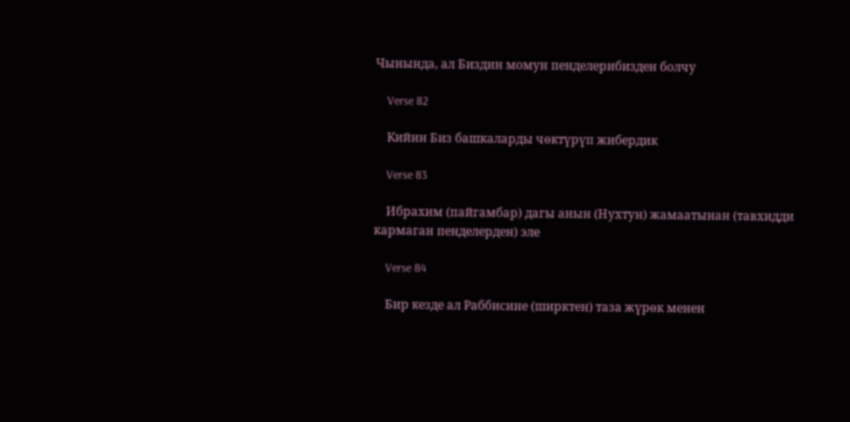Чынында, ал Биздин момун пенделерибизден болчу

    Verse 82

    Кийин Биз башкаларды чөктүрүп жибердик

    Verse 83

    Ибрахим (пайгамбар) дагы анын (Нухтун) жамаатынан (тавхидди кармаган пенделерден) эле

    Verse 84

    Бир кезде ал Раббисине (ширктен) таза жүрөк менен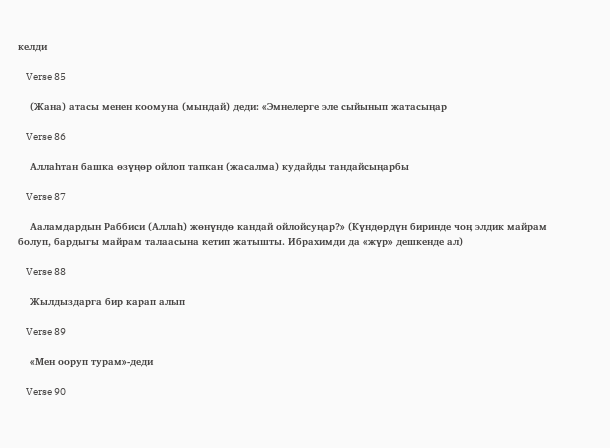келди

    Verse 85

    (Жана) атасы менен коомуна (мындай) деди: «Эмнелерге эле сыйынып жатасыңар

    Verse 86

    Аллаһтан башка өзүңөр ойлоп тапкан (жасалма) кудайды тандайсыңарбы

    Verse 87

    Ааламдардын Раббиси (Аллаһ) жөнүндө кандай ойлойсуңар?» (Күндөрдүн биринде чоӊ элдик майрам болуп, бардыгы майрам талаасына кетип жатышты. Ибрахимди да «жүр» дешкенде ал)

    Verse 88

    Жылдыздарга бир карап алып

    Verse 89

    «Мен ооруп турам»-деди

    Verse 90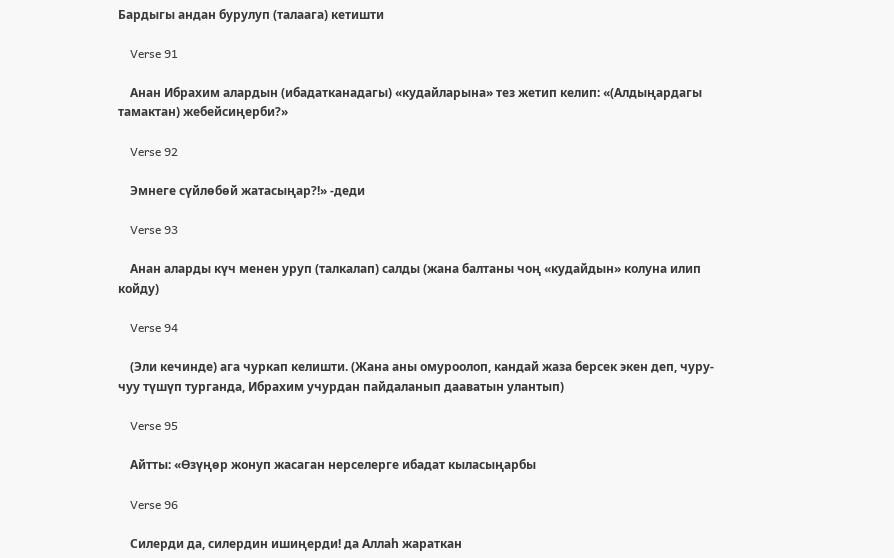Бардыгы андан бурулуп (талаага) кетишти

    Verse 91

    Анан Ибрахим алардын (ибадатканадагы) «кудайларына» тез жетип келип: «(Алдыңардагы тамактан) жебейсиңерби?»

    Verse 92

    Эмнеге сүйлөбөй жатасыңар?!» -деди

    Verse 93

    Анан аларды күч менен уруп (талкалап) салды (жана балтаны чоң «кудайдын» колуна илип койду)

    Verse 94

    (Эли кечинде) ага чуркап келишти. (Жана аны омуроолоп, кандай жаза берсек экен деп, чуру-чуу түшүп турганда, Ибрахим учурдан пайдаланып дааватын улантып)

    Verse 95

    Айтты: «Өзүңөр жонуп жасаган нерселерге ибадат кыласыңарбы

    Verse 96

    Силерди да, силердин ишиңерди! да Аллаһ жараткан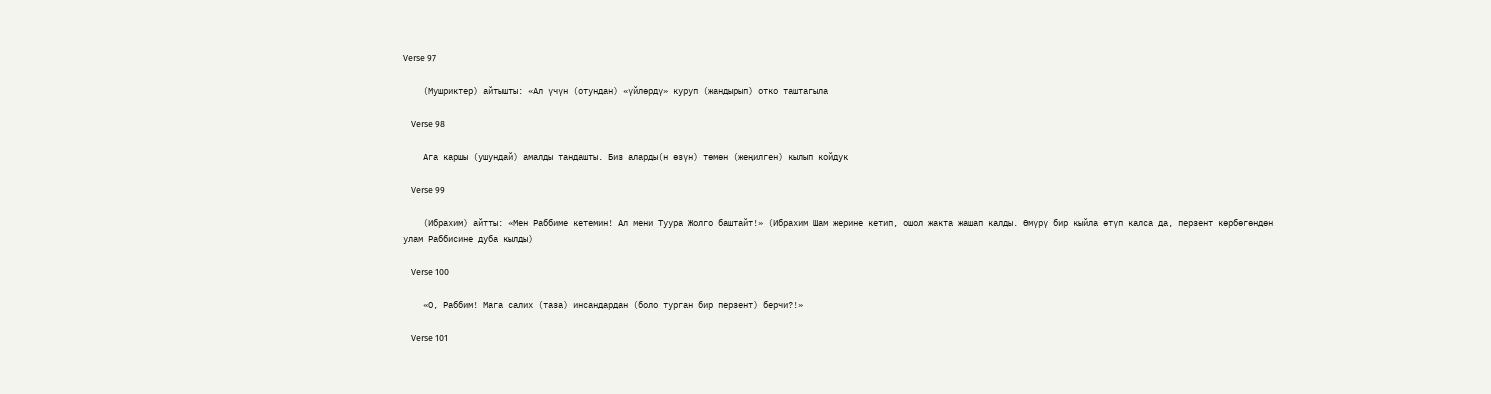Verse 97

    (Мушриктер) айтышты: «Ал үчүн (отундан) «үйлөрдү» куруп (жандырып) отко таштагыла

    Verse 98

    Ага каршы (ушундай) амалды тандашты. Биз аларды(н өзүн) төмөн (жеңилген) кылып койдук

    Verse 99

    (Ибрахим) айтты: «Мен Раббиме кетемин! Ал мени Туура Жолго баштайт!» (Ибрахим Шам жерине кетип, ошол жакта жашап калды. Өмүрү бир кыйла өтүп калса да, перзент көрбөгөндөн улам Раббисине дуба кылды)

    Verse 100

    «О, Раббим! Мага салих (таза) инсандардан (боло турган бир перзент) берчи?!»

    Verse 101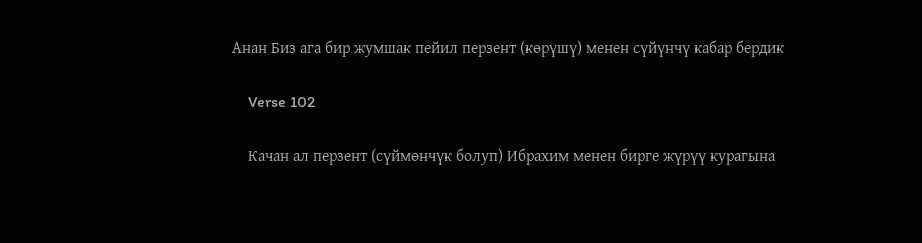Анан Биз ага бир жумшак пейил перзент (көрүшү) менен сүйүнчү кабар бердик

    Verse 102

    Качан ал перзент (сүймөнчүк болуп) Ибрахим менен бирге жүрүү курагына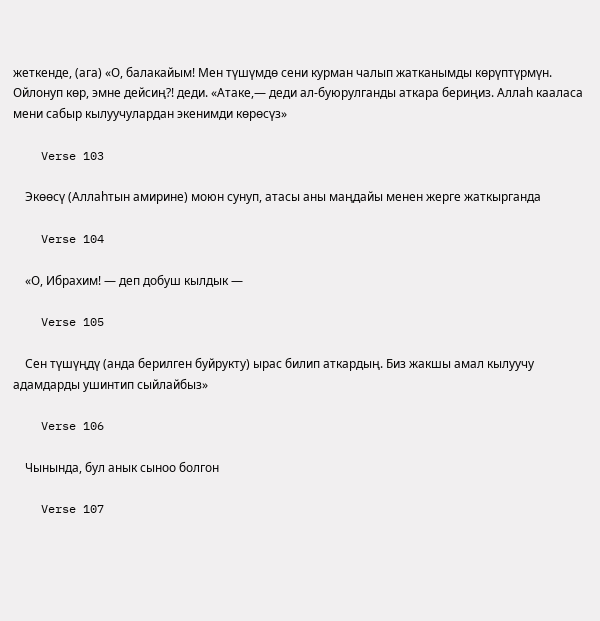жеткенде, (ага) «О, балакайым! Мен түшүмдө сени курман чалып жатканымды көрүптүрмүн. Ойлонуп көр, эмне дейсиң?! деди. «Атаке,— деди ал-буюрулганды аткара бериңиз. Аллаһ кааласа мени сабыр кылуучулардан экенимди көрөсүз»

    Verse 103

    Экөөсү (Аллаһтын амирине) моюн сунуп, атасы аны маңдайы менен жерге жаткырганда

    Verse 104

    «О, Ибрахим! — деп добуш кылдык —

    Verse 105

    Сен түшүңдү (анда берилген буйрукту) ырас билип аткардың. Биз жакшы амал кылуучу адамдарды ушинтип сыйлайбыз»

    Verse 106

    Чынында, бул анык сыноо болгон

    Verse 107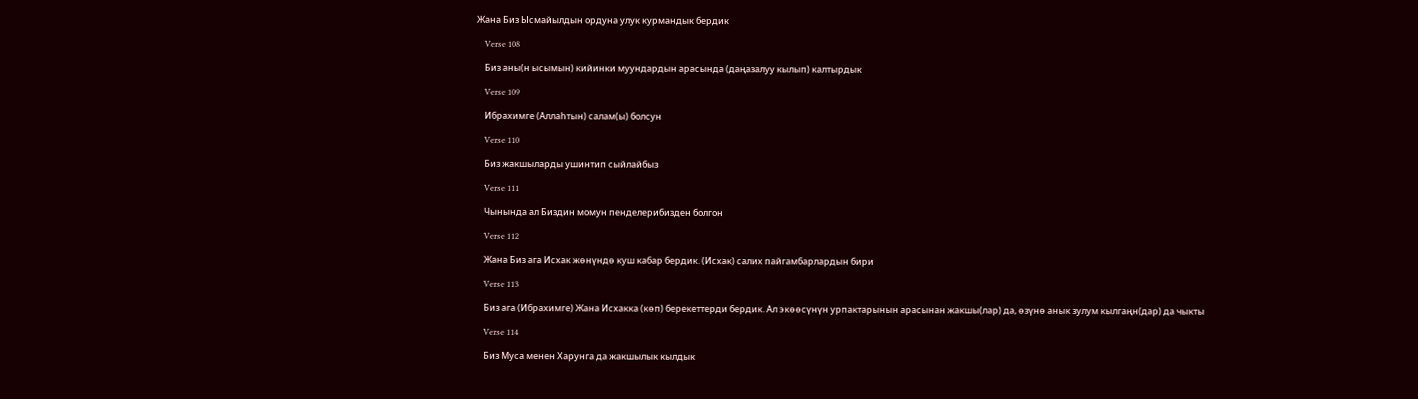Жана Биз Ысмайылдын ордуна улук курмандык бердик

    Verse 108

    Биз аны(н ысымын) кийинки муундардын арасында (даңазалуу кылып) калтырдык

    Verse 109

    Ибрахимге (Аллаһтын) салам(ы) болсун

    Verse 110

    Биз жакшыларды ушинтип сыйлайбыз

    Verse 111

    Чынында ал Биздин момун пенделерибизден болгон

    Verse 112

    Жана Биз ага Исхак жөнүндө куш кабар бердик. (Исхак) салих пайгамбарлардын бири

    Verse 113

    Биз ага (Ибрахимге) Жана Исхакка (көп) берекеттерди бердик. Ал экөөсүнүн урпактарынын арасынан жакшы(лар) да, өзүнө анык зулум кылгаңн(дар) да чыкты

    Verse 114

    Биз Муса менен Харунга да жакшылык кылдык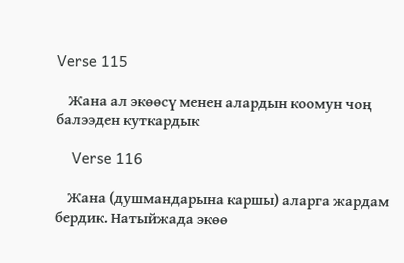Verse 115

    Жана ал экөөсү менен алардын коомун чоң балээден куткардык

    Verse 116

    Жана (душмандарына каршы) аларга жардам бердик. Натыйжада экөө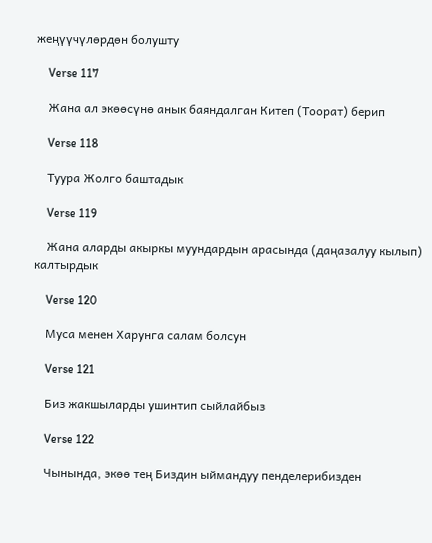жеңүүчүлөрдөн болушту

    Verse 117

    Жана ал экөөсүнө анык баяндалган Китеп (Тоорат) берип

    Verse 118

    Туура Жолго баштадык

    Verse 119

    Жана аларды акыркы муундардын арасында (даңазалуу кылып) калтырдык

    Verse 120

    Муса менен Харунга салам болсун

    Verse 121

    Биз жакшыларды ушинтип сыйлайбыз

    Verse 122

    Чынында, экөө тең Биздин ыймандуу пенделерибизден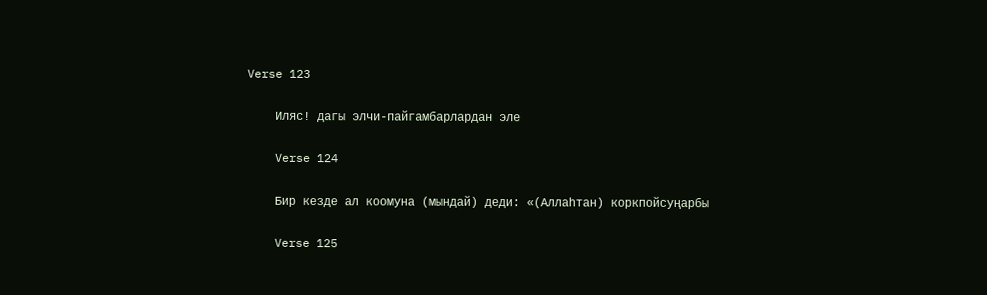Verse 123

    Иляс! дагы элчи-пайгамбарлардан эле

    Verse 124

    Бир кезде ал коомуна (мындай) деди: «(Аллаһтан) коркпойсуңарбы

    Verse 125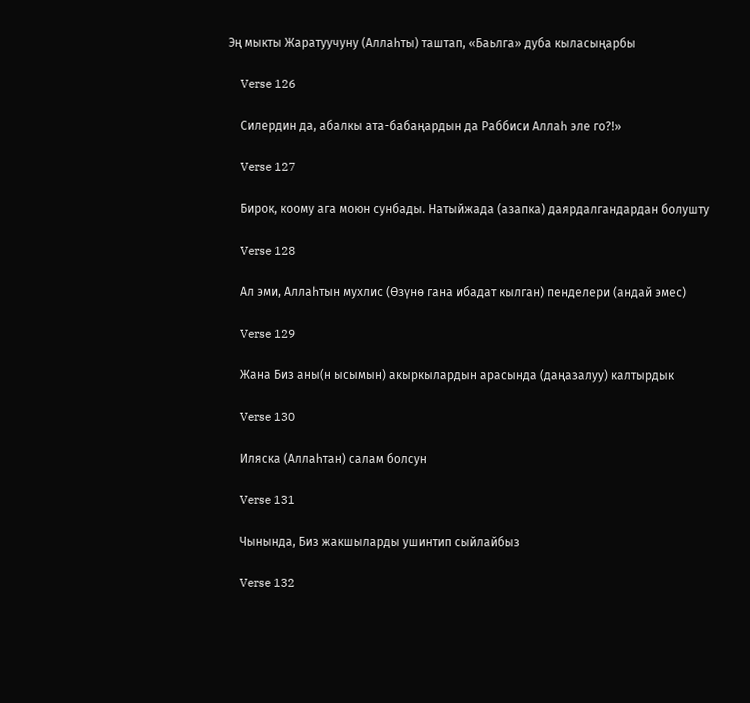Эң мыкты Жаратуучуну (Аллаһты) таштап, «Баьлга» дуба кыласыңарбы

    Verse 126

    Силердин да, абалкы ата-бабаңардын да Раббиси Аллаһ эле го?!»

    Verse 127

    Бирок, коому ага моюн сунбады. Натыйжада (азапка) даярдалгандардан болушту

    Verse 128

    Ал эми, Аллаһтын мухлис (Өзүнө гана ибадат кылган) пенделери (андай эмес)

    Verse 129

    Жана Биз аны(н ысымын) акыркылардын арасында (даңазалуу) калтырдык

    Verse 130

    Иляска (Аллаһтан) салам болсун

    Verse 131

    Чынында, Биз жакшыларды ушинтип сыйлайбыз

    Verse 132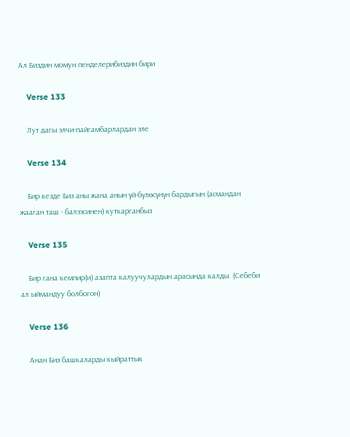Ал Биздин момун пенделерибиздин бири

    Verse 133

    Лут дагы элчи-пайгамбарлардан эле

    Verse 134

    Бир кезде Биз аны жана анын үй-бүлөсүнүн бардыгын (асмандан жааган таш - балээсинен) куткарганбыз

    Verse 135

    Бир гана кемпир(и) азапта калуучулардын арасында калды. (Себеби ал ыймандуу болбогон)

    Verse 136

    Анан Биз башкаларды кыйраттык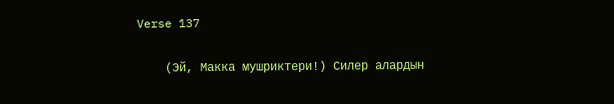Verse 137

    (Эй, Макка мушриктери!) Силер алардын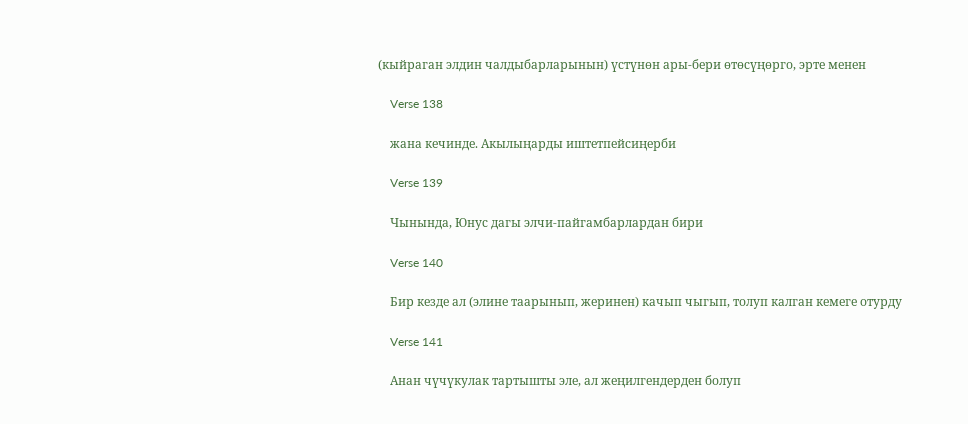(кыйраган элдин чалдыбарларынын) үстүнөн ары-бери өтөсүңөрго, эрте менен

    Verse 138

    жана кечинде. Акылыңарды иштетпейсиңерби

    Verse 139

    Чынында, Юнус дагы элчи-пайгамбарлардан бири

    Verse 140

    Бир кезде ал (элине таарынып, жеринен) качып чыгып, толуп калган кемеге отурду

    Verse 141

    Анан чүчүкулак тартышты эле, ал жеңилгендерден болуп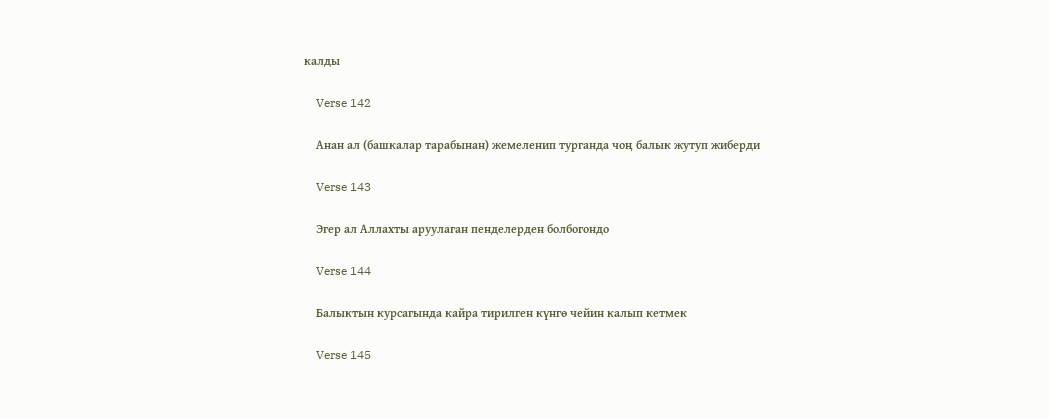калды

    Verse 142

    Анан ал (башкалар тарабынан) жемеленип турганда чоң балык жутуп жиберди

    Verse 143

    Эгер ал Аллахты аруулаган пенделерден болбогондо

    Verse 144

    Балыктын курсагында кайра тирилген күнгө чейин калып кетмек

    Verse 145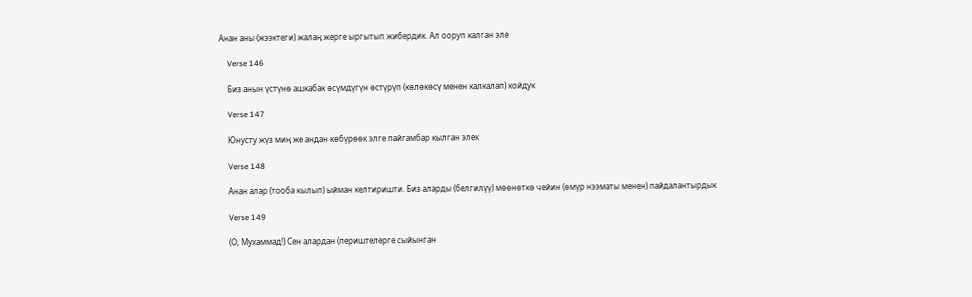Анан аны (жээктеги) жалаң жерге ыргытып жибердик. Ал ооруп калган эле

    Verse 146

    Биз анын үстүнө ашкабак өсүмдүгүн өстүрүп (көлөкөсү менен калкалап) койдук

    Verse 147

    Юнусту жүз миң же андан көбүрөөк элге пайгамбар кылган элек

    Verse 148

    Анан алар (тооба кылып) ыйман келтиришти. Биз аларды (белгилүү) мөөнөткө чейин (өмүр нээматы менен) пайдалантырдык

    Verse 149

    (О, Мухаммад!) Сен алардан (периштелерге сыйынган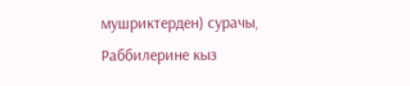мушриктерден) сурачы, Раббилерине кыз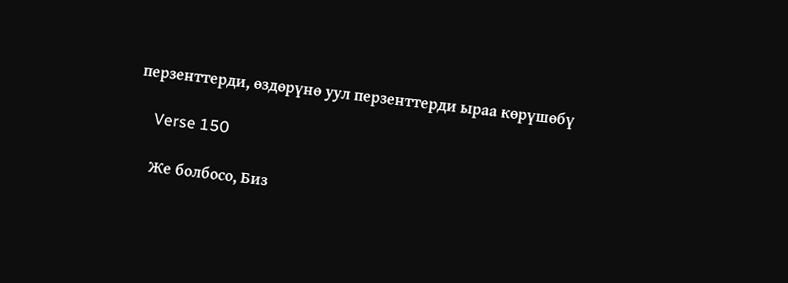перзенттерди, өздөрүнө уул перзенттерди ыраа көрүшөбү

    Verse 150

    Же болбосо, Биз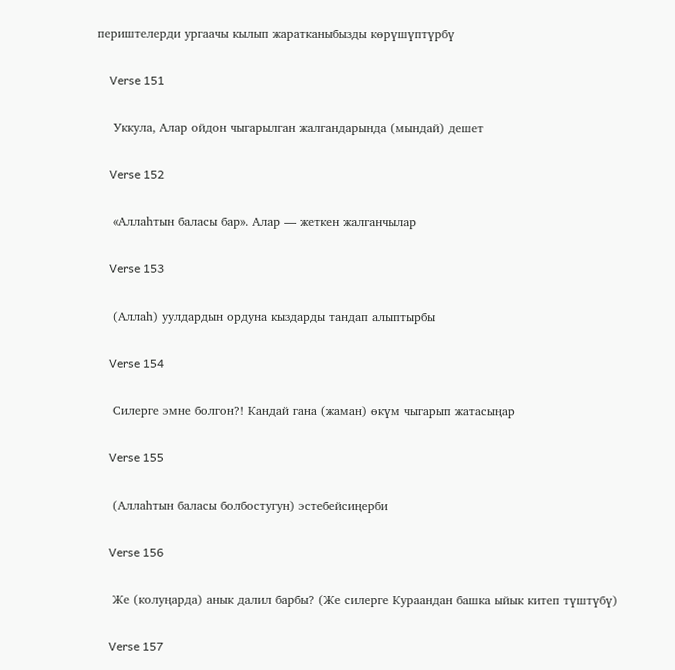периштелерди ургаачы кылып жаратканыбызды көрүшүптүрбү

    Verse 151

    Уккула, Алар ойдон чыгарылган жалгандарында (мындай) дешет

    Verse 152

    «Аллаһтын баласы бар». Алар — жеткен жалганчылар

    Verse 153

    (Аллаһ) уулдардын ордуна кыздарды тандап алыптырбы

    Verse 154

    Силерге эмне болгон?! Кандай гана (жаман) өкүм чыгарып жатасыңар

    Verse 155

    (Аллаһтын баласы болбостугун) эстебейсиңерби

    Verse 156

    Же (колуңарда) анык далил барбы? (Же силерге Кураандан башка ыйык китеп түштүбү)

    Verse 157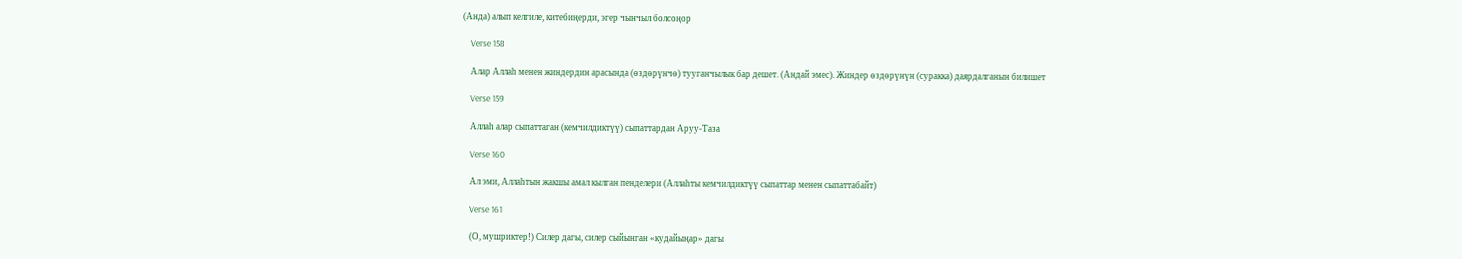(Анда) алып келгиле, китебиңерди, эгер чынчыл болсоңор

    Verse 158

    Алар Аллаһ менен жиндердин арасында (өздөрүнчө) тууганчылык бар дешет. (Андай эмес). Жиндер өздөрүнүн (суракка) даярдалганын билишет

    Verse 159

    Аллаһ алар сыпаттаган (кемчилдиктүү) сыпаттардан Аруу-Таза

    Verse 160

    Ал эми, Аллаһтын жакшы амал кылган пенделери (Аллаһты кемчилдиктүү сыпаттар менен сыпаттабайт)

    Verse 161

    (О, мушриктер!) Силер дагы, силер сыйынган «кудайыңар» дагы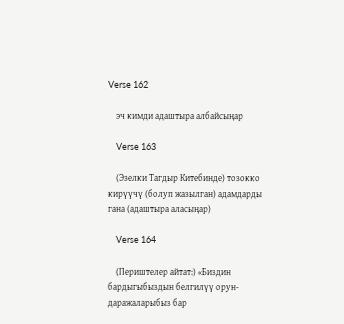Verse 162

    эч кимди адаштыра албайсыңар

    Verse 163

    (Эзелки Тагдыр Китебинде) тозокко кирүүчү (болуп жазылган) адамдарды гана (адаштыра аласыңар)

    Verse 164

    (Периштелер айтат:) «Биздин бардыгыбыздын белгилүү орун-даражаларыбыз бар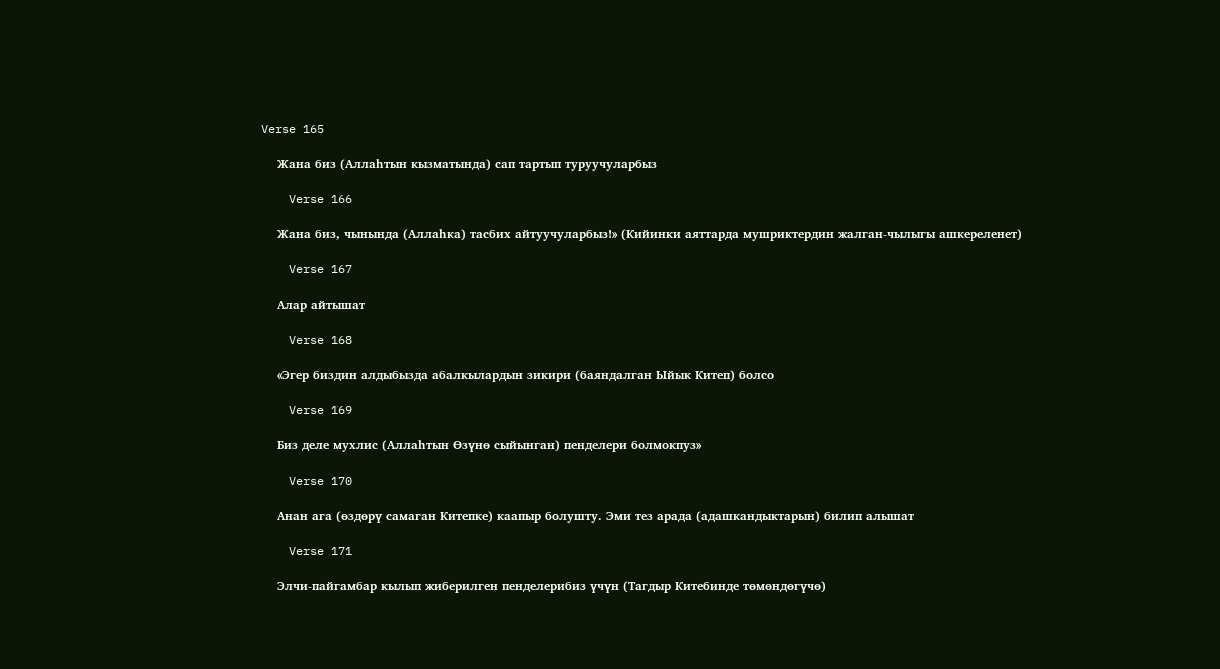Verse 165

    Жана биз (Аллаһтын кызматында) сап тартып туруучуларбыз

    Verse 166

    Жана биз, чынында (Аллаһка) тасбих айтуучуларбыз!» (Кийинки аяттарда мушриктердин жалган-чылыгы ашкереленет)

    Verse 167

    Алар айтышат

    Verse 168

    «Эгер биздин алдыбызда абалкылардын зикири (баяндалган Ыйык Китеп) болсо

    Verse 169

    Биз деле мухлис (Аллаһтын Өзүнө сыйынган) пенделери болмокпуз»

    Verse 170

    Анан ага (өздөрү самаган Китепке) каапыр болушту. Эми тез арада (адашкандыктарын) билип алышат

    Verse 171

    Элчи-пайгамбар кылып жиберилген пенделерибиз үчүн (Тагдыр Китебинде төмөндөгүчө)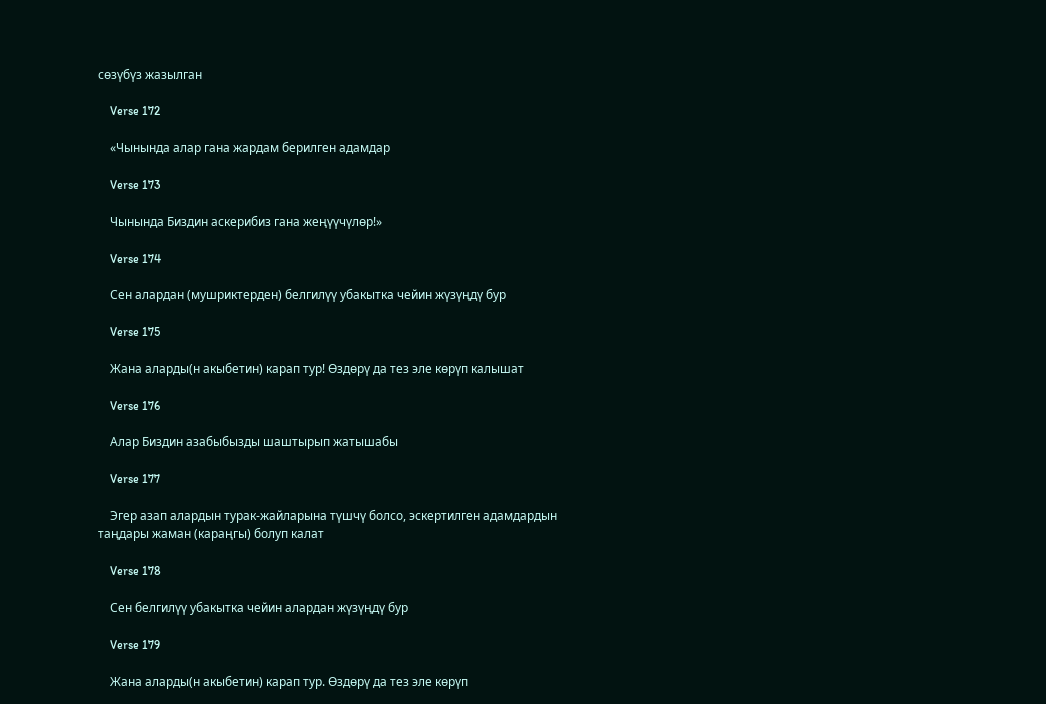сөзүбүз жазылган

    Verse 172

    «Чынында алар гана жардам берилген адамдар

    Verse 173

    Чынында Биздин аскерибиз гана жеңүүчүлөр!»

    Verse 174

    Сен алардан (мушриктерден) белгилүү убакытка чейин жүзүңдү бур

    Verse 175

    Жана аларды(н акыбетин) карап тур! Өздөрү да тез эле көрүп калышат

    Verse 176

    Алар Биздин азабыбызды шаштырып жатышабы

    Verse 177

    Эгер азап алардын турак-жайларына түшчү болсо, эскертилген адамдардын таңдары жаман (караңгы) болуп калат

    Verse 178

    Сен белгилүү убакытка чейин алардан жүзүңдү бур

    Verse 179

    Жана аларды(н акыбетин) карап тур. Өздөрү да тез эле көрүп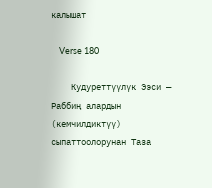калышат

    Verse 180

    Кудуреттүүлүк Ээси — Раббиң алардын (кемчилдиктүү) сыпаттоолорунан Таза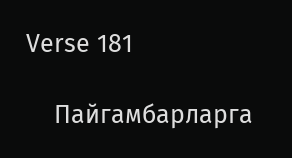Verse 181

    Пайгамбарларга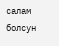салам болсун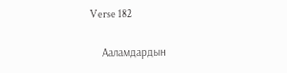Verse 182

    Ааламдардын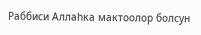Раббиси Аллаһка мактоолор болсун